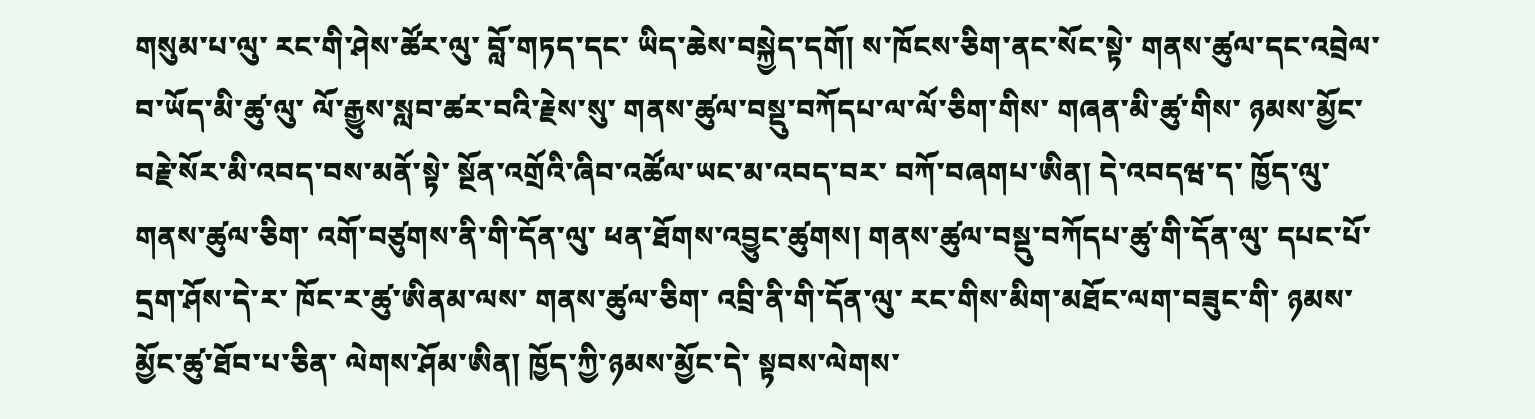གསུམ་པ་ལུ་ རང་གི་ཤེས་ཚོར་ལུ་ བློ་གཏད་དང་ ཡིད་ཆེས་བསྐྱེད་དགོ། ས་ཁོངས་ཅིག་ནང་སོང་སྟེ་ གནས་ཚུལ་དང་འབྲེལ་བ་ཡོད་མི་ཚུ་ལུ་ ལོ་རྒྱུས་སླབ་ཚར་བའི་རྗེས་སུ་ གནས་ཚུལ་བསྡུ་བཀོདཔ་ལ་ལོ་ཅིག་གིས་ གཞན་མི་ཚུ་གིས་ ཉམས་མྱོང་བརྗེ་སོར་མི་འབད་བས་མནོ་སྟེ་ སྔོན་འགྲོའི་ཞིབ་འཚོལ་ཡང་མ་འབད་བར་ བཀོ་བཞགཔ་ཨིན། དེ་འབདཝ་ད་ ཁྱོད་ལུ་གནས་ཚུལ་ཅིག་ འགོ་བཙུགས་ནི་གི་དོན་ལུ་ ཕན་ཐོགས་འབྱུང་ཚུགས། གནས་ཚུལ་བསྡུ་བཀོདཔ་ཚུ་གི་དོན་ལུ་ དཔང་པོ་དྲག་ཤོས་དེ་ར་ ཁོང་ར་ཚུ་ཨིནམ་ལས་ གནས་ཚུལ་ཅིག་ འབྲི་ནི་གི་དོན་ལུ་ རང་གིས་མིག་མཐོང་ལག་བཟུང་གི་ ཉམས་མྱོང་ཚུ་ཐོབ་པ་ཅིན་ ལེགས་ཤོམ་ཨིན། ཁྱོད་ཀྱི་ཉམས་མྱོང་དེ་ སྟབས་ལེགས་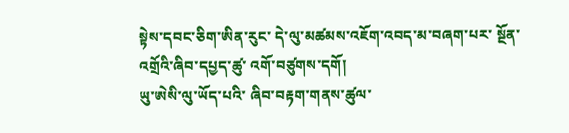སྟེས་དབང་ཅིག་ཨིན་རུང་ དེ་ལུ་མཚམས་འཇོག་འབད་མ་བཞག་པར་ སྔོན་འགྲོའི་ཞིབ་དཔྱད་ཚུ་ འགོ་བཙུགས་དགོ།
ཡུ་ཨེསི་ལུ་ཡོད་པའི་ ཞིབ་བརྟག་གནས་ཚུལ་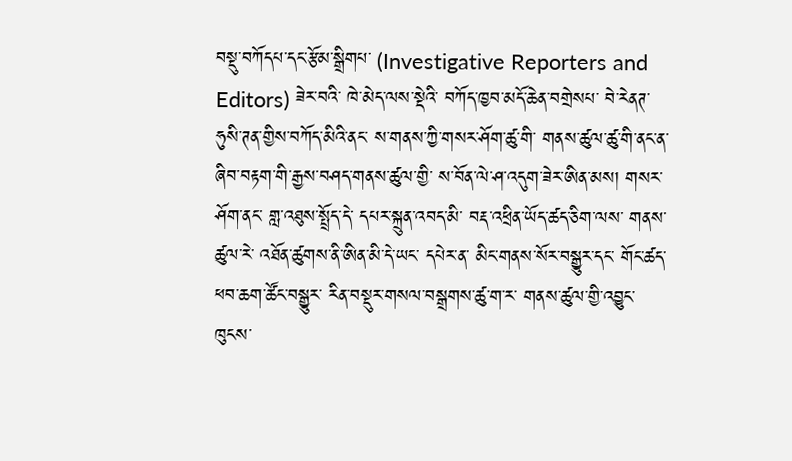བསྡུ་བཀོདཔ་དང་རྩོམ་སྒྲིགཔ་ (Investigative Reporters and Editors) ཟེར་བའི་ ཁེ་མེད་ལས་སྡེའི་ བཀོད་ཁྱབ་མདོ་ཆེན་བགྲེསཔ་ བེ་རེནཊ་ ཧུསི་ཊན་གྱིས་བཀོད་མིའི་ནང་ ས་གནས་ཀྱི་གསར་ཤོག་ཚུ་གི་ གནས་ཚུལ་ཚུ་གི་ནང་ན་ ཞིབ་བརྟག་གི་རྒྱས་བཤད་གནས་ཚུལ་གྱི་ ས་བོན་ལེ་ཤ་འདུག་ཟེར་ཨིན་མས། གསར་ཤོག་ནང་ གླ་འཐུས་སྤྲོད་དེ་ དཔར་སྐྲུན་འབད་མི་ བརྡ་འཕྲིན་ཡོད་ཚད་ཅིག་ལས་ གནས་ཚུལ་རེ་ འཐོན་ཚུགས་ནི་ཨིན་མི་དེ་ཡང་ དཔེར་ན་ མིང་གནས་སོར་བསྒྱུར་དང་ གོང་ཚད་ཕབ་ཆག་ཚོང་བསྒྱུར་ རིན་བསྡུར་གསལ་བསྒྲགས་ཚུ་ག་ར་ གནས་ཚུལ་གྱི་འབྱུང་ཁུངས་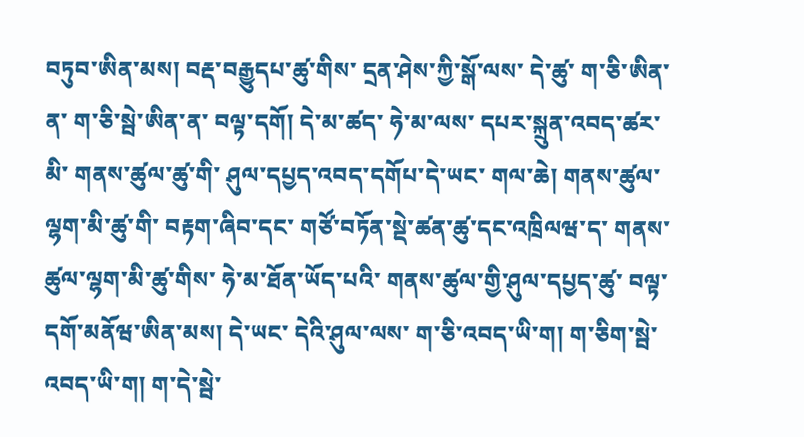བཏུབ་ཨིན་མས། བརྡ་བརྒྱུདཔ་ཚུ་གིས་ དྲན་ཤེས་ཀྱི་སྒོ་ལས་ དེ་ཚུ་ ག་ཅི་ཨིན་ན་ ག་ཅི་སྦེ་ཨིན་ན་ བལྟ་དགོ། དེ་མ་ཚད་ ཧེ་མ་ལས་ དཔར་སྐྲུན་འབད་ཚར་མི་ གནས་ཚུལ་ཚུ་གི་ ཤུལ་དཔྱད་འབད་དགོཔ་དེ་ཡང་ གལ་ཆེ། གནས་ཚུལ་ལྷག་མི་ཚུ་གི་ བརྟག་ཞིབ་དང་ གཙོ་བཏོན་སྡེ་ཚན་ཚུ་དང་འཁྲིལཝ་ད་ གནས་ཚུལ་ལྷག་མི་ཚུ་གིས་ ཧེ་མ་ཐོན་ཡོད་པའི་ གནས་ཚུལ་གྱི་ཤུལ་དཔྱད་ཚུ་ བལྟ་དགོ་མནོཝ་ཨིན་མས། དེ་ཡང་ དེའི་ཤུལ་ལས་ ག་ཅི་འབད་ཡི་ག། ག་ཅིག་སྦེ་ འབད་ཡི་ག། ག་དེ་སྦེ་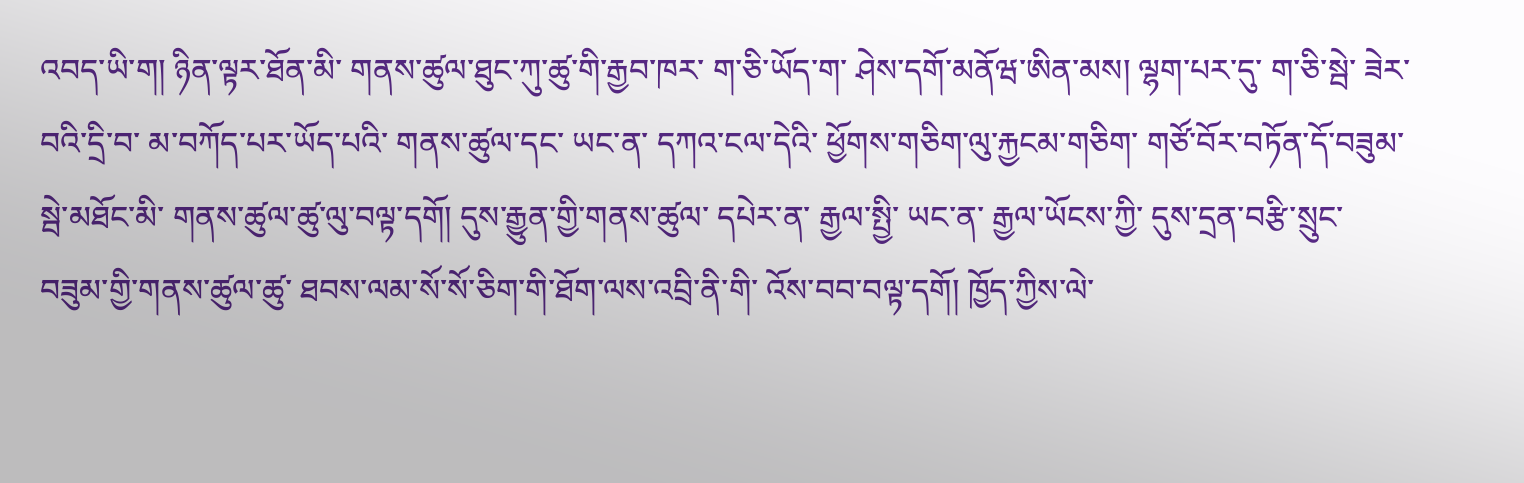འབད་ཡི་ག། ཉིན་ལྟར་ཐོན་མི་ གནས་ཚུལ་ཐུང་ཀུ་ཚུ་གི་རྒྱབ་ཁར་ ག་ཅི་ཡོད་ག་ ཤེས་དགོ་མནོཝ་ཨིན་མས། ལྷག་པར་དུ་ ག་ཅི་སྦེ་ ཟེར་བའི་དྲི་བ་ མ་བཀོད་པར་ཡོད་པའི་ གནས་ཚུལ་དང་ ཡང་ན་ དཀའ་ངལ་དེའི་ ཕྱོགས་གཅིག་ལུ་རྐྱངམ་གཅིག་ གཙོ་བོར་བཏོན་དོ་བཟུམ་སྦེ་མཐོང་མི་ གནས་ཚུལ་ཚུ་ལུ་བལྟ་དགོ། དུས་རྒྱུན་གྱི་གནས་ཚུལ་ དཔེར་ན་ རྒྱལ་སྤྱི་ ཡང་ན་ རྒྱལ་ཡོངས་ཀྱི་ དུས་དྲན་བརྩི་སྲུང་བཟུམ་གྱི་གནས་ཚུལ་ཚུ་ ཐབས་ལམ་སོ་སོ་ཅིག་གི་ཐོག་ལས་འབྲི་ནི་གི་ འོས་བབ་བལྟ་དགོ། ཁྱོད་ཀྱིས་ལེ་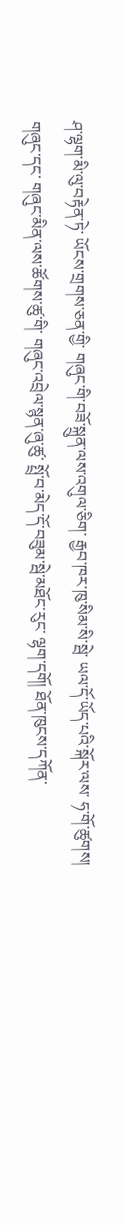ཤ་ལྷག་མི་ལུ་བརྟེན་ཏེ་ ཡོངས་གྲགས་ཅན་གྱི་ གཞུང་གི་བཟོ་སྐྲུན་ལས་འགུལ་ཅིག་ རྒྱབ་ཁར་ཁུ་སིམ་སི་སྦེ་ ཡལ་དོ་ཡོད་པའི་སྐོར་ལས་ ཧ་གོ་ཚུགས།
གཞུང་དང་ གཞུང་མིན་ལས་ཚོགས་ཚུ་གི་ གཞུང་འབྲེལ་སྙན་ཞུ་ཚུ་ སྤྲོ་བ་མེད་དོ་བཟུམ་སྦེ་མཐོང་རུང་ ལྷག་དགོ། ཐོན་ཁུངས་དཀོན་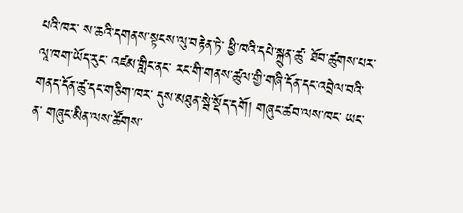པའི་ཁར་ ས་ཆའི་དགནས་སྟངས་ལུ་བརྟེན་ཏེ་ ཕྱི་ཁའི་དཔེ་སྐྲུན་ཚུ་ ཐོབ་ཚུགས་པར་ལཱ་ཁག་ཡོད་རུང་ འཛམ་གླིང་ནང་ རང་གི་གནས་ཚུལ་གྱི་གཞི་དོན་དང་འབྲེལ་བའི་ གནད་དོན་ཚུ་དང་གཅིག་ཁར་ དུས་མཐུན་སྦེ་སྡོད་དགོ། གཞུང་ཚབ་ལས་ཁང་ ཡང་ན་ གཞུང་མིན་ལས་ཚོགས་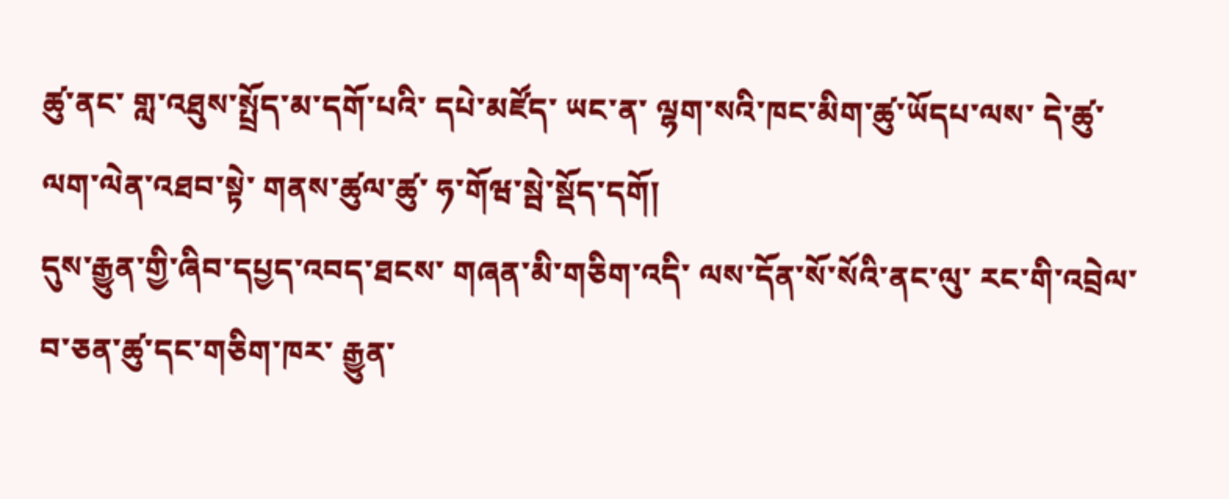ཚུ་ནང་ གླ་འཐུས་སྤྲོད་མ་དགོ་པའི་ དཔེ་མཛོད་ ཡང་ན་ ལྷག་སའི་ཁང་མིག་ཚུ་ཡོདཔ་ལས་ དེ་ཚུ་ལག་ལེན་འཐབ་སྟེ་ གནས་ཚུལ་ཚུ་ ཧ་གོཝ་སྦེ་སྡོད་དགོ།
དུས་རྒྱུན་གྱི་ཞིབ་དཔྱད་འབད་ཐངས་ གཞན་མི་གཅིག་འདི་ ལས་དོན་སོ་སོའི་ནང་ལུ་ རང་གི་འབྲེལ་བ་ཅན་ཚུ་དང་གཅིག་ཁར་ རྒྱུན་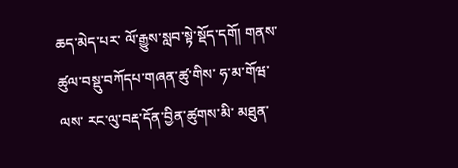ཆད་མེད་པར་ ལོ་རྒྱུས་སླབ་སྟེ་སྡོད་དགོ། གནས་ཚུལ་བསྡུ་བཀོདཔ་གཞན་ཚུ་གིས་ ཧ་མ་གོཝ་ལས་ རང་ལུ་བརྡ་དོན་བྱིན་ཚུགས་མི་ མཐུན་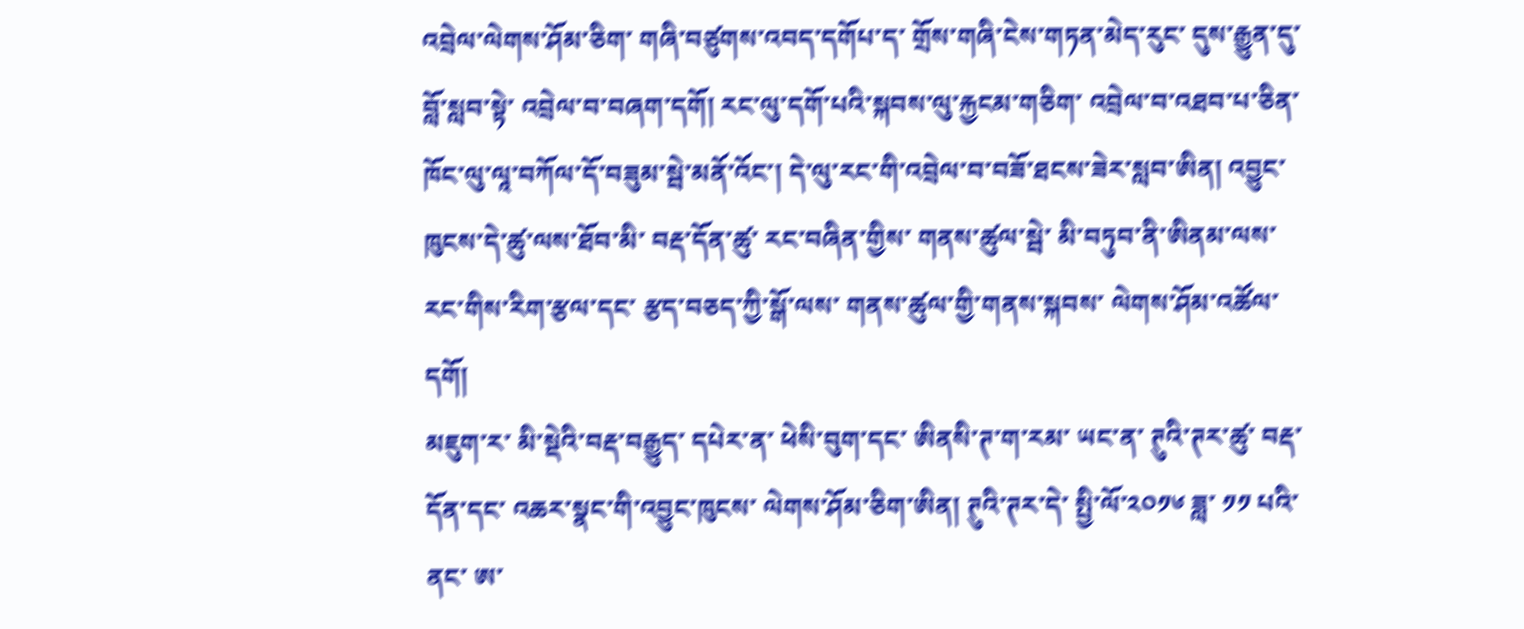འབྲེལ་ལེགས་ཤོམ་ཅིག་ གཞི་བཙུགས་འབད་དགོཔ་ད་ གྲོས་གཞི་ངེས་གཏན་མེད་རུང་ དུས་རྒྱུན་དུ་ བློ་སླབ་སྟེ་ འབྲེལ་བ་བཞག་དགོ། རང་ལུ་དགོ་པའི་སྐབས་ལུ་རྐྱངམ་གཅིག་ འབྲེལ་བ་འཐབ་པ་ཅིན་ ཁོང་ལུ་ལཱ་བཀོལ་དོ་བཟུམ་སྦེ་མནོ་འོང་། དེ་ལུ་རང་གི་འབྲེལ་བ་བཟོ་ཐངས་ཟེར་སླབ་ཨིན། འབྱུང་ཁུངས་དེ་ཚུ་ལས་ཐོབ་མི་ བརྡ་དོན་ཚུ་ རང་བཞིན་གྱིས་ གནས་ཚུལ་སྦེ་ མི་བཏུབ་ནི་ཨིནམ་ལས་ རང་གིས་རིག་རྩལ་དང་ རྩད་བཅད་ཀྱི་སྒོ་ལས་ གནས་ཚུལ་གྱི་གནས་སྐབས་ ལེགས་ཤོམ་འཚོལ་དགོ།
མཇུག་ར་ མི་སྡེའི་བརྡ་བརྒྱུད་ དཔེར་ན་ ཕེསི་བུག་དང་ ཨིནསི་ཊ་ག་རམ་ ཡང་ན་ ཊུའི་ཊར་ཚུ་ བརྡ་དོན་དང་ འཆར་སྣང་གི་འབྱུང་ཁུངས་ ལེགས་ཤོམ་ཅིག་ཨིན། ཊུའི་ཊར་དེ་ སྤྱི་ལོ་༢༠༡༦ ཟླ་ ༡༡ པའི་ནང་ ཨ་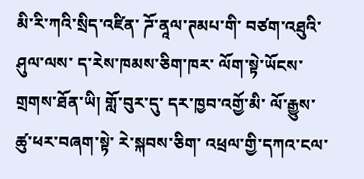མི་རི་ཀའི་སྲིད་འཛིན་ ཌོ་ནཱལ་ཊམཔ་གི་ བཙག་འཐུའི་ཤུལ་ལས་ ད་རེས་ཁམས་ཅིག་ཁར་ ལོག་སྟེ་ཡོངས་གྲགས་ཐོན་ཡི། གློ་བུར་དུ་ དར་ཁྱབ་འགྱོ་མི་ ལོ་རྒྱུས་ཚུ་ཕར་བཞག་སྟེ་ རེ་སྐབས་ཅིག་ འཕྲལ་གྱི་དཀའ་ངལ་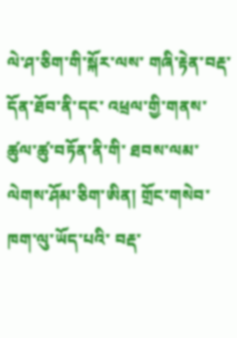ལེ་ཤ་ཅིག་གི་སྐོར་ལས་ གཞི་རྟེན་བརྡ་དོན་ཐོབ་ནི་དང་ འཕྲལ་གྱི་གནས་ཚུལ་ཚུ་བཏོན་ནི་གི་ ཐབས་ལམ་ལེགས་ཤོམ་ཅིག་ཨིན། གྲོང་གསེབ་ཁག་ལུ་ཡོད་པའི་ བརྡ་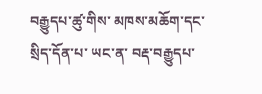བརྒྱུདཔ་ཚུ་གིས་ མཁས་མཆོག་དང་ སྲིད་དོན་པ་ ཡང་ན་ བརྡ་བརྒྱུདཔ་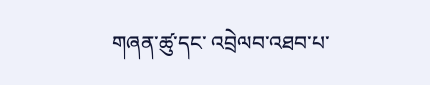གཞན་ཚུ་དང་ འབྲེལབ་འཐབ་པ་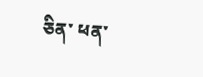ཅིན་ ཕན་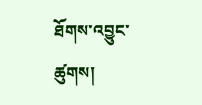ཐོགས་འབྱུང་ཚུགས།